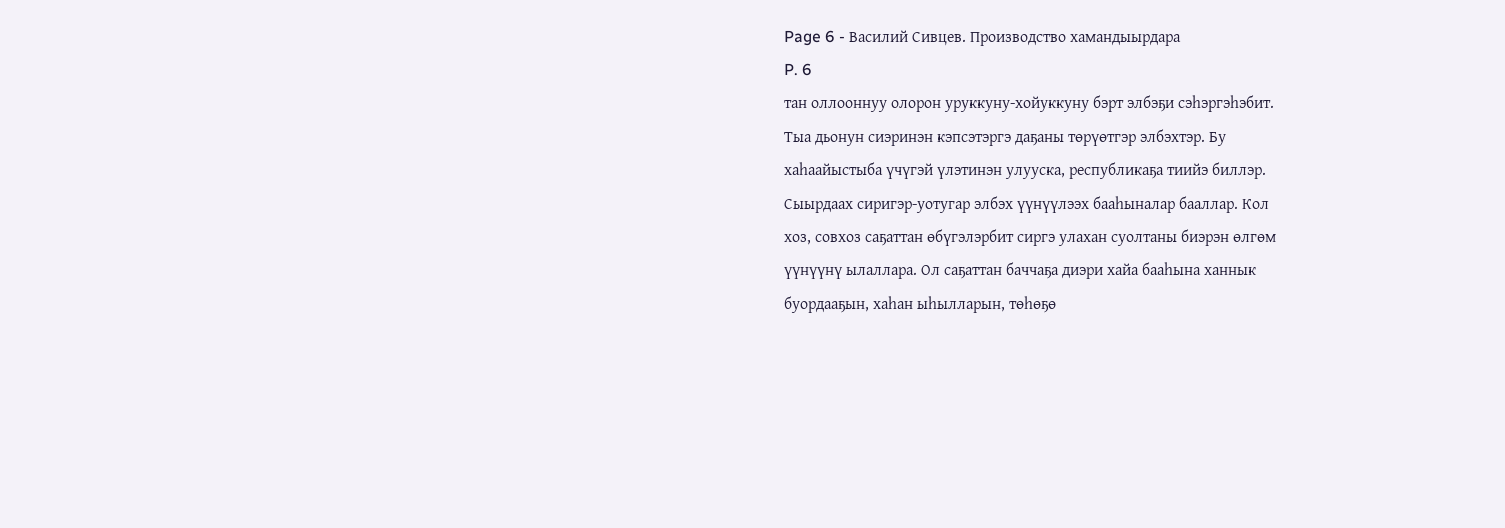Page 6 - Василий Сивцев. Производство хамандыырдара
P. 6
тан оллооннуу олорон уруккуну-хойуккуну бэрт элбэҕи сэһэргэһэбит.
Тыа дьонун сиэринэн кэпсэтэргэ даҕаны төрүөтгэр элбэхтэр. Бу
хаһаайыстыба үчүгэй үлэтинэн улууска, республикаҕа тиийэ биллэр.
Сыырдаах сиригэр-уотугар элбэх үүнүүлээх бааһыналар бааллар. Кол
хоз, совхоз саҕаттан өбүгэлэрбит сиргэ улахан суолтаны биэрэн өлгөм
үүнүүнү ылаллара. Ол саҕаттан баччаҕа диэри хайа бааһына ханнык
буордааҕын, хаһан ыһылларын, төһөҕө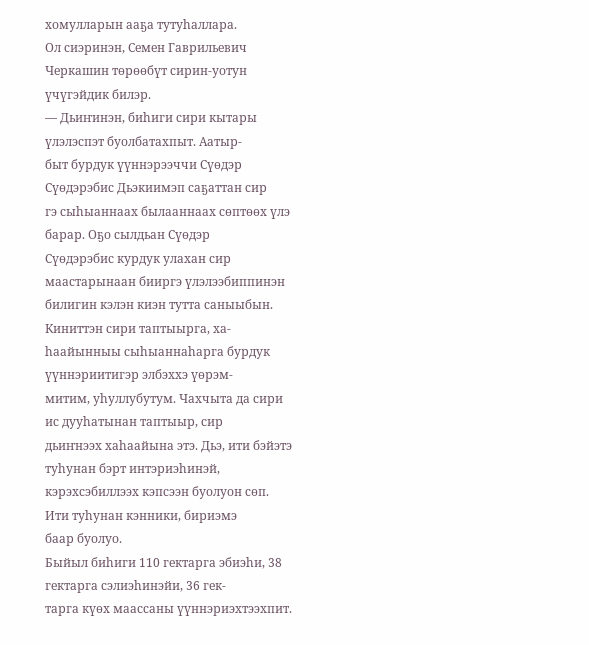хомулларын ааҕа тутуһаллара.
Ол сиэринэн, Семен Гаврильевич Черкашин төрөөбүт сирин-уотун
үчүгэйдик билэр.
— Дьиҥинэн, биһиги сири кытары үлэлэспэт буолбатахпыт. Аатыр-
быт бурдук үүннэрээччи Сүөдэр Сүөдэрэбис Дьэкиимэп саҕаттан сир
гэ сыһыаннаах былааннаах сөптөөх үлэ барар. Оҕо сылдьан Сүөдэр
Сүөдэрэбис курдук улахан сир маастарынаан бииргэ үлэлээбиппинэн
билигин кэлэн киэн тутта саныыбын. Киниттэн сири таптыырга, ха-
һаайынныы сыһыаннаһарга бурдук үүннэриитигэр элбэххэ үөрэм-
митим, уһуллубутум. Чахчыта да сири ис дууһатынан таптыыр, сир
дьиҥнээх хаһаайына этэ. Дьэ, ити бэйэтэ туһунан бэрт интэриэһинэй,
кэрэхсэбиллээх кэпсээн буолуон сөп. Ити туһунан кэнники, бириэмэ
баар буолуо.
Быйыл биһиги 110 гектарга эбиэһи, 38 гектарга сэлиэһинэйи, 36 гек-
тарга күөх маассаны үүннэриэхтээхпит.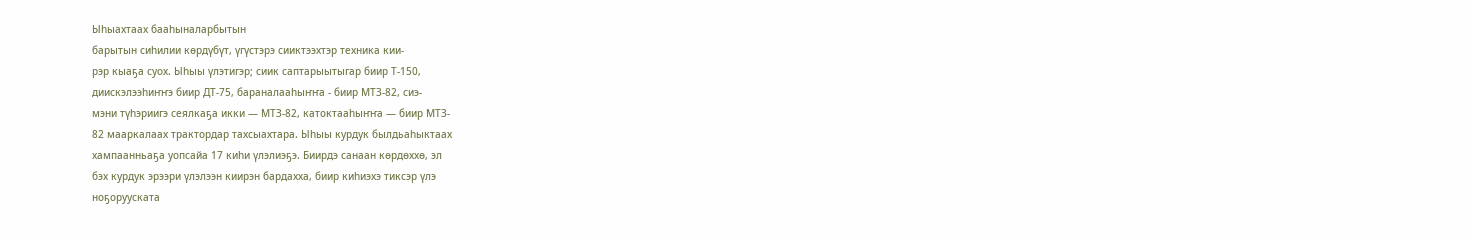Ыһыахтаах бааһыналарбытын
барытын сиһилии көрдүбүт, үгүстэрэ сииктээхтэр техника кии-
рэр кыаҕа суох. Ыһыы үлэтигэр; сиик саптарыытыгар биир Т-150,
диискэлээһиҥҥэ биир ДТ-75, бараналааһыҥҥа - биир МТЗ-82, сиэ-
мэни түһэриигэ сеялкаҕа икки — МТЗ-82, катоктааһыҥҥа — биир МТЗ-
82 мааркалаах трактордар тахсыахтара. Ыһыы курдук былдьаһыктаах
хампаанньаҕа уопсайа 17 киһи үлэлиэҕэ. Биирдэ санаан көрдөххө, эл
бэх курдук эрээри үлэлээн киирэн бардахха, биир киһиэхэ тиксэр үлэ
ноҕорууската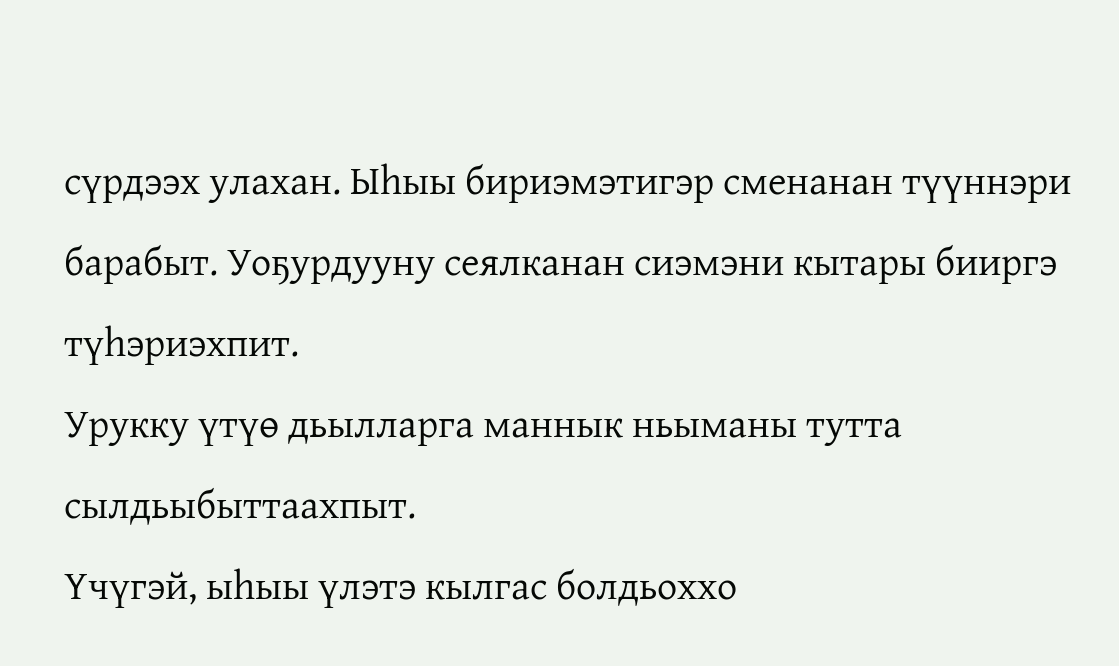сүрдээх улахан. Ыһыы бириэмэтигэр сменанан түүннэри
барабыт. Уоҕурдууну сеялканан сиэмэни кытары бииргэ түһэриэхпит.
Урукку үтүө дьылларга маннык ньыманы тутта сылдьыбыттаахпыт.
Үчүгэй, ыһыы үлэтэ кылгас болдьоххо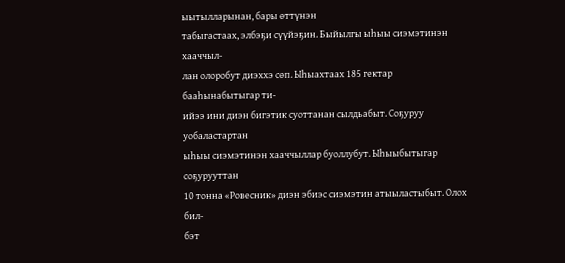ыытылларынан, бары өттүнэн
табыгастаах, элбэҕи сүүйэҕин. Быйылгы ыһыы сиэмэтинэн хааччыл-
лан олоробут диэххэ сөп. Ыһыахтаах 185 гектар бааһынабытыгар ти-
ийээ ини диэн бигэтик суоттанан сылдьабыт. Соҕуруу уобаластартан
ыһыы сиэмэтинэн хааччыллар буоллубут. Ыһыыбытыгар соҕурууттан
10 тонна «Ровесник» диэн эбиэс сиэмэтин атыыластыбыт. Олох бил-
бэт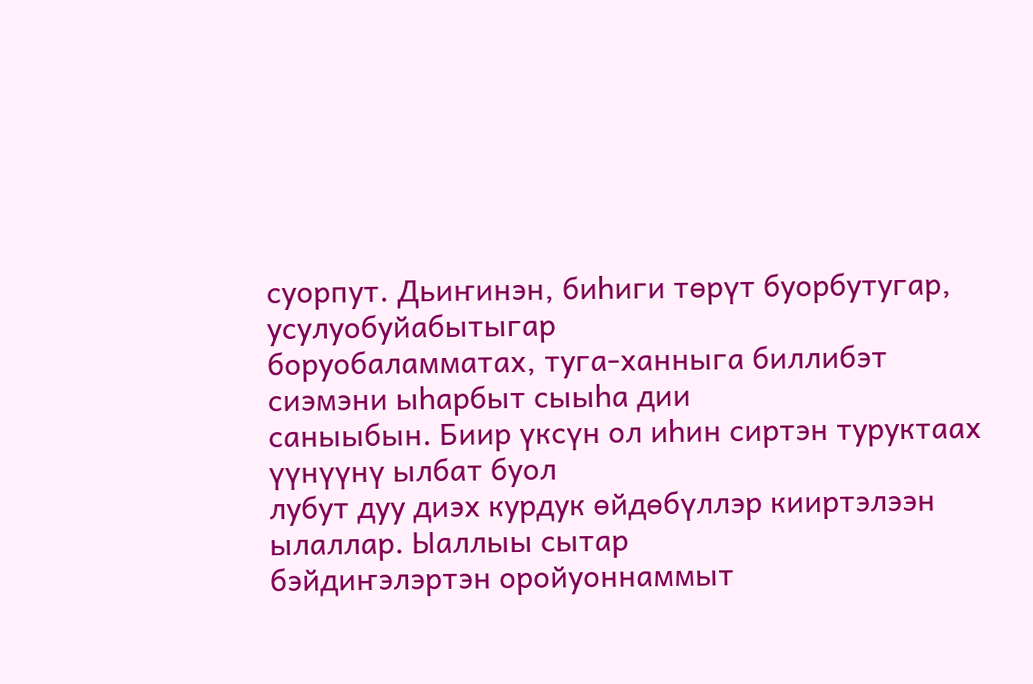суорпут. Дьиҥинэн, биһиги төрүт буорбутугар, усулуобуйабытыгар
боруобаламматах, туга-ханныга биллибэт сиэмэни ыһарбыт сыыһа дии
саныыбын. Биир үксүн ол иһин сиртэн туруктаах үүнүүнү ылбат буол
лубут дуу диэх курдук өйдөбүллэр кииртэлээн ылаллар. Ыаллыы сытар
бэйдиҥэлэртэн оройуоннаммыт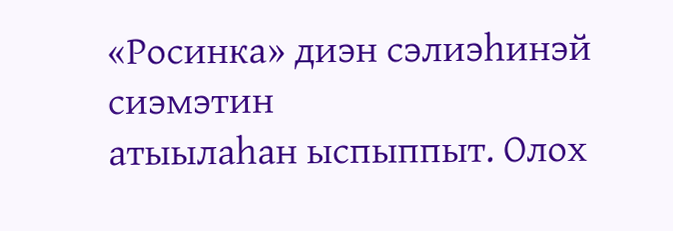«Росинка» диэн сэлиэһинэй сиэмэтин
атыылаһан ыспыппыт. Олох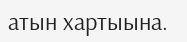атын хартыына.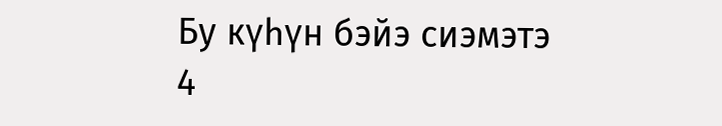Бу күһүн бэйэ сиэмэтэ
4